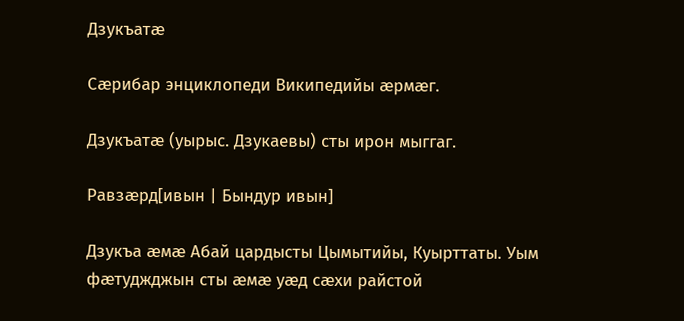Дзукъатæ

Сæрибар энциклопеди Википедийы æрмæг.

Дзукъатæ (уырыс. Дзукаевы) сты ирон мыггаг.

Равзæрд[ивын | Бындур ивын]

Дзукъа æмæ Абай цардысты Цымытийы, Куырттаты. Уым фæтуджджын сты æмæ уæд сæхи райстой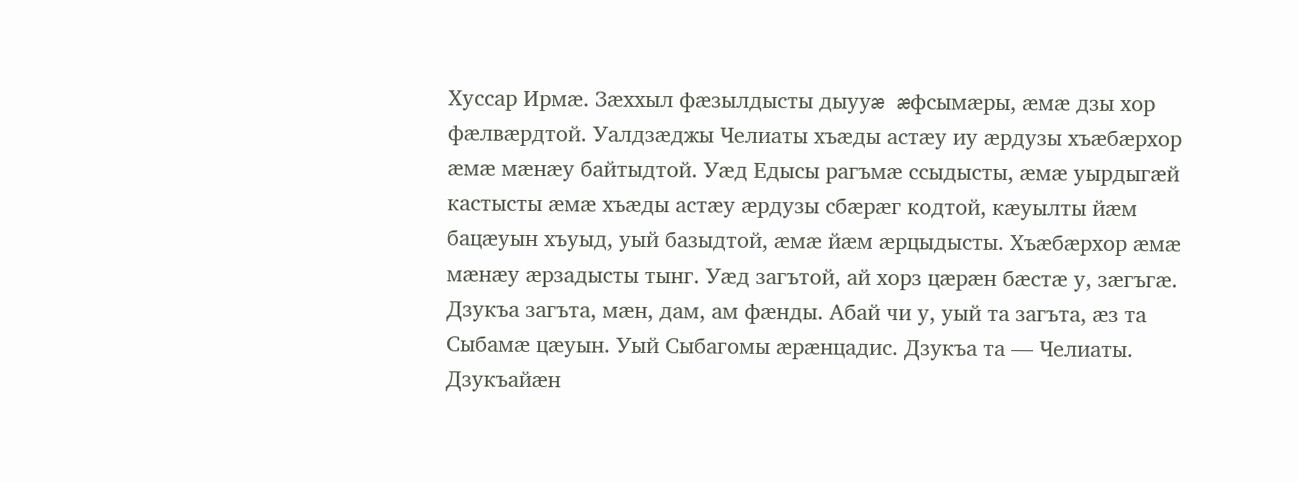Хуссар Ирмæ. Зæххыл фæзылдысты дыууæ æфсымæры, æмæ дзы хор фæлвæрдтой. Уалдзæджы Челиаты хъæды астæу иу æрдузы хъæбæрхор æмæ мæнæу байтыдтой. Уæд Едысы рагъмæ ссыдысты, æмæ уырдыгæй кастысты æмæ хъæды астæу æрдузы сбæрæг кодтой, кæуылты йæм бацæуын хъуыд, уый базыдтой, æмæ йæм æрцыдысты. Хъæбæрхор æмæ мæнæу æрзадысты тынг. Уæд загътой, ай хорз цæрæн бæстæ у, зæгъгæ. Дзукъа загъта, мæн, дам, ам фæнды. Абай чи у, уый та загъта, æз та Сыбамæ цæуын. Уый Сыбагомы æрæнцадис. Дзукъа та — Челиаты. Дзукъайæн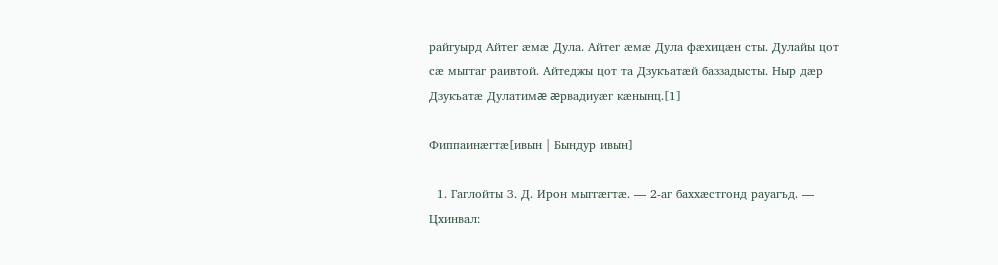райгуырд Айтег æмæ Дула. Айтег æмæ Дула фæхицæн сты. Дулайы цот сæ мыггаг раивтой. Айтеджы цот та Дзукъатæй баззадысты. Ныр дæр Дзукъатæ Дулатимæ æрвадиуæг кæнынц.[1]

Фиппаинæгтæ[ивын | Бындур ивын]

  1. Гаглойты З. Д. Ирон мыггæгтæ. — 2-аг баххæстгонд рауагъд. — Цхинвал: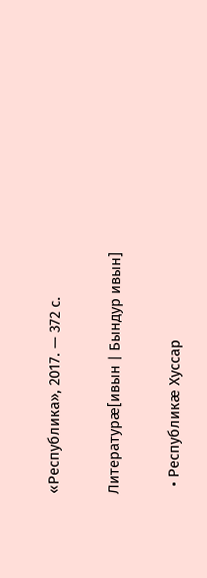«Республика», 2017. — 372 с.

Литературæ[ивын | Бындур ивын]

  • Республикæ Хуссар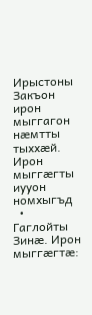Ирыстоны Закъон ирон мыггагон нæмтты тыххæй. Ирон мыггæгты иууон номхыгъд
  • Гаглойты Зинæ. Ирон мыггæгтæ: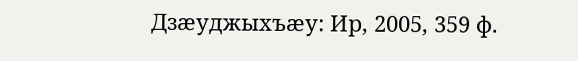Дзæуджыхъæу: Ир, 2005, 359 ф.